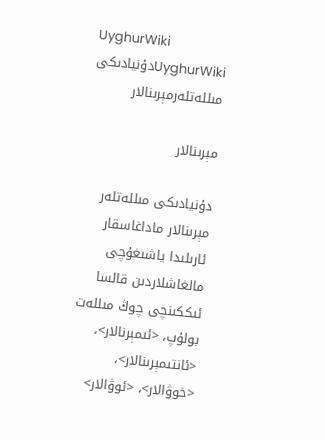UyghurWiki
UyghurWikiدۇنيادىكى مىللەتلەرمېرىنالار

مېرىنالار

دۇنيادىكى مىللەتلەر مېرىنالار ماداغاسقار ئارىلىدا ياشىغۇچى مالغاشلاردىن قالسا ئىككىنچى چوڭ مىللەت بولۇپ، <ئىمېرنالار>، <ئانتىمېرىنالار>، <خوۋالار>، <ئوۋالار>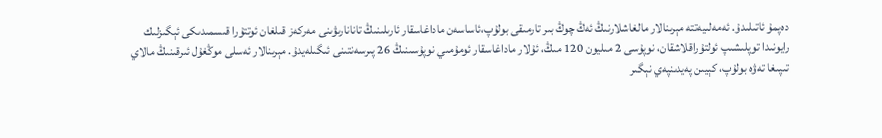دەپمۇ ئاتىلىدۇ. ئەمەلىيەتتە مېرىنالار مالغاشلارنىڭ ئەڭ چوڭ بىر تارمىقى بولۇپ،ئاساسەن ماداغاسقار ئارىلىنىڭ تانانارىۋىنى مەركەز قىلغان ئوتتۇرا قىسمىدىكى ئېگىزلىك رايونىدا توپلىشىپ ئولتۇراقلاشقان، نوپۇسى 2 مىليون 120 مىڭ، ئۇلار ماداغاسقار ئومۇمىي نوپۇسىنىڭ 26 پىرسەنتىنى ئىگىلەيدۇ. مېرىنالار ئەسلى موڭغۇل ئىرقىنىڭ مالاي تىپىغا تەۋە بولۇپ، كېيىن پەيدىنپەي نېگىر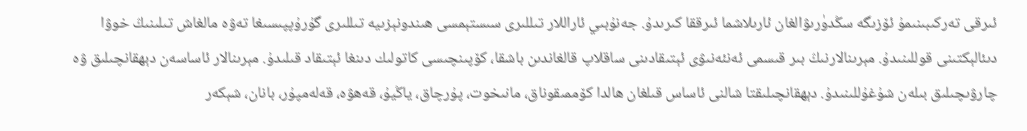ئىرقى تەركىبىنىمۇ ئۆزىگە سڭدۈرىۋالغان ئارىلاشما ئىرققا كىرىدۇ. جەنۇبىي ئاراللار تىللىرى سىستېمسى ھىندونېزىيە تىللىرى گۇرۇپپىسىغا تەۋە مالغاش تىلىنىڭ خوۋا دىئالېكتىنى قوللىنىدۇ. مېرىنالارنىڭ بىر قىسمى ئەنئەنىۋى ئېتىقادىنى ساقلاپ قالغاندىن باشقا، كۆپىنچىسى كاتولىك دىنغا ئېتىقاد قىلىدۇ. مېرىنالار ئاساسەن دېھقانچىلىق ۋە چارۋىچىلىق بىلەن شۇغۇللىنىدۇ. دېھقانچىلىقتا شالنى ئاساس قىلغان ھالدا كۆممىقوناق، مانىخوت، پۇرچاق، ياڭيۇ، قەھۋە، قەلەمپۇر، بانان، شېكەر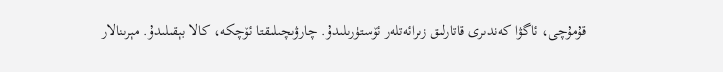قۇمۇچى، ئاگۋا كەندىرى قاتارلىق زىرائەتلەر ئۆستۈرىلىدۇ. چارۋىچىلىقتا ئۆچكە، كالا بېقىلىدۇ. مېرىنالار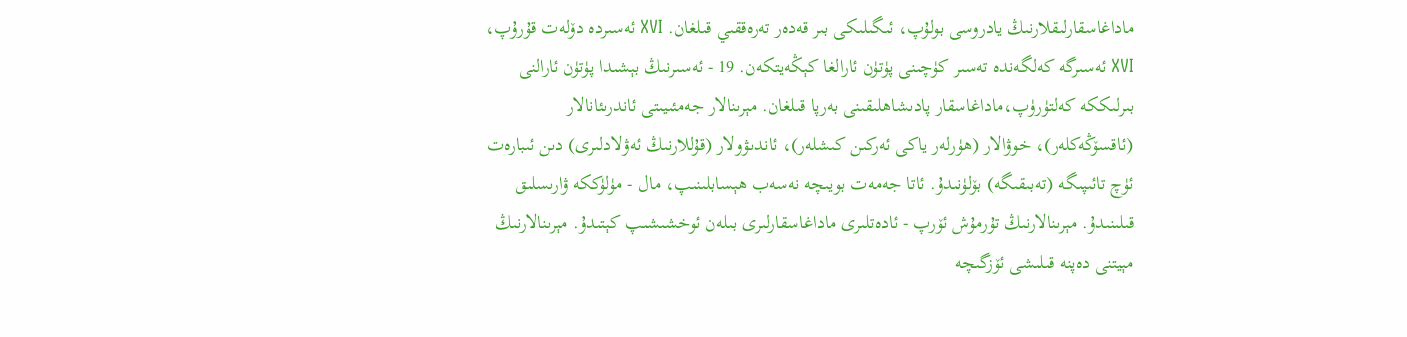ماداغاسقارلىقلارنىڭ يادروسى بولۇپ، ئىگىلىكى بىر قەدەر تەرەققىي قىلغان. ⅩⅥ ئەسىردە دۆلەت قۇرۇپ، ⅩⅥ ئەسىرگە كەلگەندە تەسىر كۈچىنى پۈتۈن ئارالغا كېڭەيتكەن. 19 - ئەسىرنىڭ بېشىدا پۈتۈن ئارالنى بىرلىككە كەلتۈرۈپ،ماداغاسقار پادىشاھلىقىنى بەرپا قىلغان. مېرىنالار جەمئىيىتى ئاندرىئانالار (ئاقسۆڭەكلەر)، خوۋالار (ھۈرلەر ياكى ئەركىن كىشلەر)، ئاندىۋولار (قۇللارنىڭ ئەۋلادلىرى) دىن ئىبارەت ئۈچ تائىپىگە (تەبىقىگە) بۆلۈنىدۇ. ئاتا جەمەت بويىچە نەسەب ھېسابلىنىپ، مال - مۈلۈككە ۋارىسلىق قىلىنىدۇ. مېرىنالارنىڭ تۇرمۇش ئۆرپ - ئادەتلىرى ماداغاسقارلىرى بىلەن ئوخشىشىپ كېتىدۇ. مېرىنالارنىڭ مېيتنى دەپنە قىلىشى ئۆزگىچە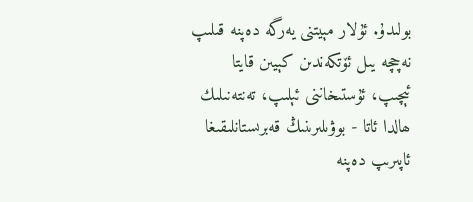بولىدۇ. ئۇلار مېيتنى يەرگە دەپنە قىلىپ نەچچە يىل ئۆتكەندىن كېيىن قايتا ئېچىپ، ئۇستىخاننى ئېلىپ، تەنتەنىلىك ھالدا ئاتا - بوۋىلىرىنىڭ قەبرىستانلىقىغا ئاپىرىپ دەپنە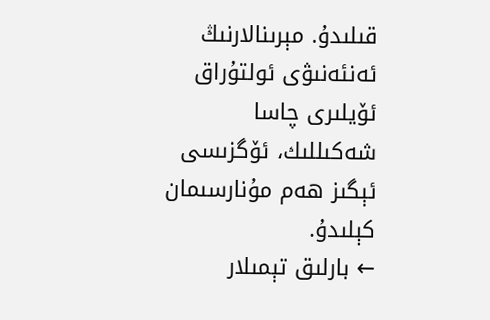قىلىدۇ. مېرىنالارنىڭ ئەنئەنىۋى ئولتۇراق ئۆيلىرى چاسا شەكىللىك، ئۆگزىسى ئېگىز ھەم مۇنارسىمان كېلىدۇ.
← بارلىق تېمىلار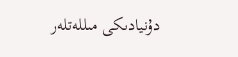دۇنيادىكى مىللەتلەر